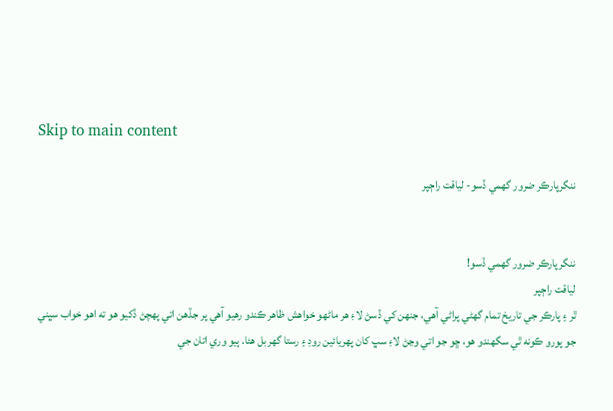Skip to main content

ننگرپارڪر ضرور گهمي ڏسو- لياقت راڄپر


ننگرپارڪر ضرور گهمي ڏسو!
لياقت راڄپر
ٿر ۽ پارڪر جي تاريخ تمام گهڻي پراڻي آهي، جنهن کي ڏسڻ لاءِ هر ماڻهو خواهش ظاهر ڪندو رهيو آهي پر جڏهن اتي پهچڻ ڏکيو هو ته اهو خواب سڀني جو پورو ڪونه ٿي سگهندو هو، ڇو جو اتي وڃڻ لاءِ سڀ کان پهريائين روڊ ۽ رستا گهربل هئا. ٻيو وري اتان جي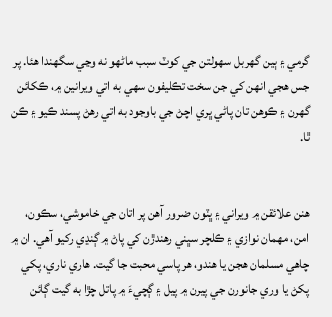گرمي ۽ ٻين گهربل سهولتن جي کوٽ سبب ماڻهو نه وڃي سگهندا هئا. پر جس هجي انهن کي جن سخت تڪليفون سهي به اتي ويرانين ۾، ڪکائن گهرن ۽ ڪوهن تان پاڻي ڀري اچڻ جي باوجود به اتي رهڻ پسند ڪيو ۽ ڪن ٿا.


هنن علائقن ۾ ويراني ۽ ڀٽون ضرور آهن پر اتان جي خاموشي، سڪون، امن، مهمان نوازي ۽ ڪلچر سڀني رهندڙن کي پاڻ ۾ ڳنڍي رکيو آهي. ان ۾ چاهي مسلمان هجن يا هندو، هر پاسي محبت جا گيت. هاري ناري، پکي پکڻ يا وري جانورن جي پيرن ۾ پيل ۽ ڳچيءَ ۾ پاتل چڙا به گيت ڳائن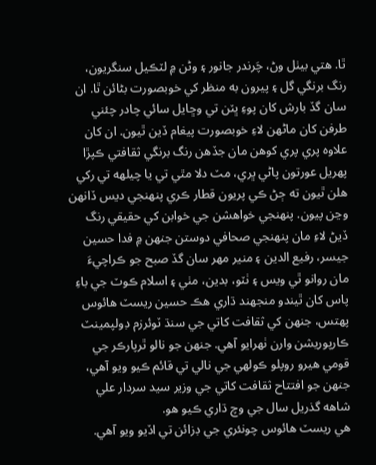ٿا. هتي بيٺل وڻ، چَرندر جانور ۽ وڻن ۾ لٽڪيل سنگريون، رنگ برنگي گل ۽ پيرون به منظر کي خوبصورت بڻائن ٿا. ان سان گڏ بارش کان پوءِ ڀٽن تي وڇايل سائي چادر چئني طرفن کان ماڻهن لاءِ خوبصورت پيغام ڏين ٿيون. ان کان علاوه پري پري کوهن مان جڏهن رنگ برنگي ثقافتي ڪپڙا پهريل عورتون پاڻي ڀري، مٽ دلا مٿي تي يا چيلهه تي رکي هلن ٿيون ته ڄڻ ڪي پريون قطار ڪري پنهنجي ديس ڏانهن وڃن پيون. پنهنجي خواهشن جي خوابن کي حقيقي رنگ ڏيڻ لاءِ مان پنهنجي صحافي دوستن جنهن ۾ فدا حسين جيسر، رفيع الدين ۽ منير مهر سان گڏ صبح جو ڪراچيءَ مان روانو ٿي ويس ۽ ٺٽو، بدين، مٺي ۽ اسلام ڪوٽ جي باءِ پاس کان ٿيندو منجهند ڌاري هڪ حسين ريسٽ هائوس پهتس، جنهن کي ثقافت کاتي جي سنڌ ٽوئرزم ڊولپمينٽ ڪارپوريشن وارن ٺهرايو آهي. جنهن جو نالو ٿرپارڪر جي قومي هيرو روپلو ڪولهي جي نالي تي قائم ڪيو ويو آهي، جنهن جو افتتاح ثقافت کاتي جي وزير سيد سردار علي شاهه گذريل سال جي وچ ڌاري ڪيو هو.
هي ريسٽ هائوس چونئري جي ڊزائن تي اڏيو ويو آهي.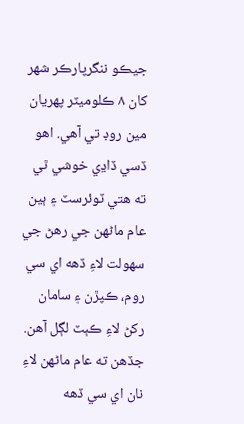جيڪو ننگرپارڪر شهر کان ۸ ڪلوميٽر پهريان مين روڊ تي آهي. اهو ڏسي ڏاڍي خوشي ٿي ته هتي ٽوئرسٽ ۽ ٻين عام ماڻهن جي رهڻ جي سهولت لاءِ ڏهه اي سي روم، ڪپڙن ۽ سامان رکڻ لاءِ ڪٻٽ لڳل آهن. جڏهن ته عام ماڻهن لاءِ نان اي سي ڏهه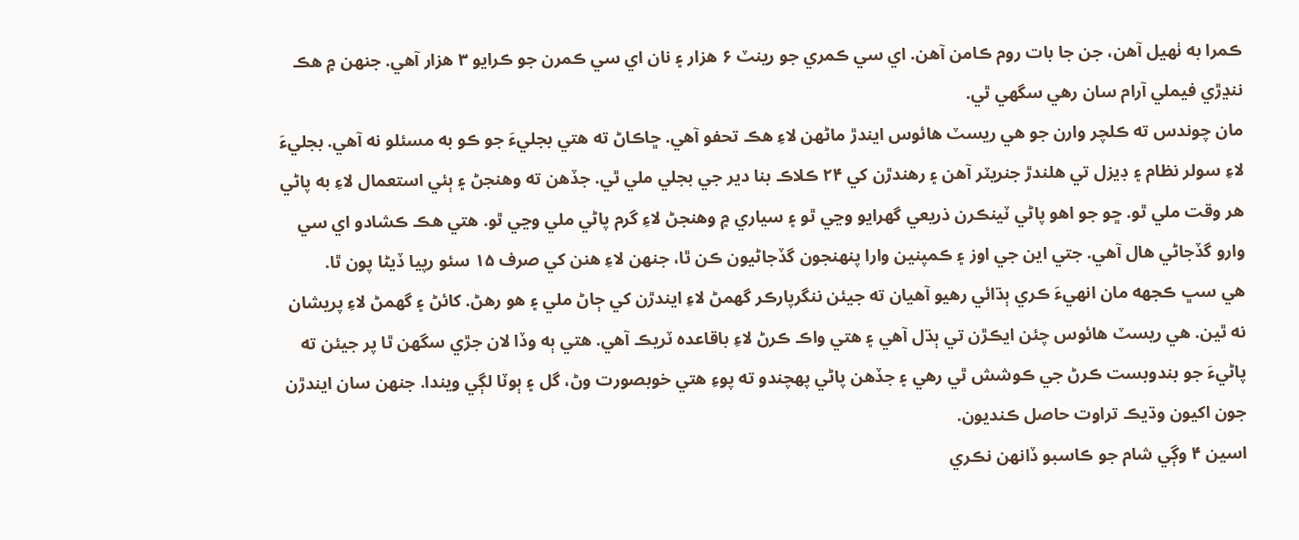ڪمرا به ٺهيل آهن، جن جا بات روم ڪامن آهن. اي سي ڪمري جو رينٽ ۶ هزار ۽ نان اي سي ڪمرن جو ڪرايو ۳ هزار آهي. جنهن ۾ هڪ ننڍڙي فيملي آرام سان رهي سگهي ٿي.
مان چوندس ته ڪلچر وارن جو هي ريسٽ هائوس ايندڙ ماڻهن لاءِ هڪ تحفو آهي. ڇاڪاڻ ته هتي بجليءَ جو ڪو به مسئلو نه آهي. بجليءَ لاءِ سولر نظام ۽ ڊيزل تي هلندڙ جنريٽر آهن ۽ رهندڙن کي ۲۴ ڪلاڪ بنا دير جي بجلي ملي ٿي. جڏهن ته وهنجڻ ۽ ٻئي استعمال لاءِ به پاڻي هر وقت ملي ٿو. ڇو جو اهو پاڻي ٽينڪرن ذريعي گهرايو وڃي ٿو ۽ سياري ۾ وهنجڻ لاءِ گرم پاڻي ملي وڃي ٿو. هتي هڪ ڪشادو اي سي وارو گڏجاڻي هال آهي. جتي اين جي اوز ۽ ڪمپنين وارا پنهنجون گڏجاڻيون ڪن ٿا، جنهن لاءِ هنن کي صرف ۱۵ سئو رپيا ڏيڻا پون ٿا.
هي سڀ ڪجهه مان انهيءَ ڪري ٻڌائي رهيو آهيان ته جيئن ننگرپارڪر گهمڻ لاءِ ايندڙن کي ڄاڻ ملي ۽ هو رهڻ. کائڻ ۽ گهمڻ لاءِ پريشان نه ٿين. هي ريسٽ هائوس چئن ايڪڙن تي ٻڌل آهي ۽ هتي واڪ ڪرڻ لاءِ باقاعده ٽريڪ آهي. هتي ٻه وڏا لان جڙي سگهن ٿا پر جيئن ته پاڻيءَ جو بندوبست ڪرڻ جي ڪوشش ٿي رهي ۽ جڏهن پاڻي پهچندو ته پوءِ هتي خوبصورت وڻ، گل ۽ ٻوٽا لڳي ويندا. جنهن سان ايندڙن جون اکيون وڌيڪ تراوت حاصل ڪنديون.
اسين ۴ وڳي شام جو ڪاسبو ڏانهن نڪري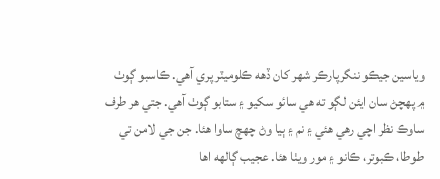وياسين جيڪو ننگرپارڪر شهر کان ڏهه ڪلوميٽر پري آهي. ڪاسبو ڳوٺ ۾ پهچڻ سان ايئن لڳو ته هي سائو سکيو ۽ ستابو ڳوٺ آهي. جتي هر طرف ساوڪ نظر اچي رهي هئي ۽ نم ۽ ٻيا وڻ چهچ ساوا هئا. جن جي لامن تي طوطا، ڪبوتر، ڪانو ۽ مور ويٺا هئا. عجيب ڳالهه اها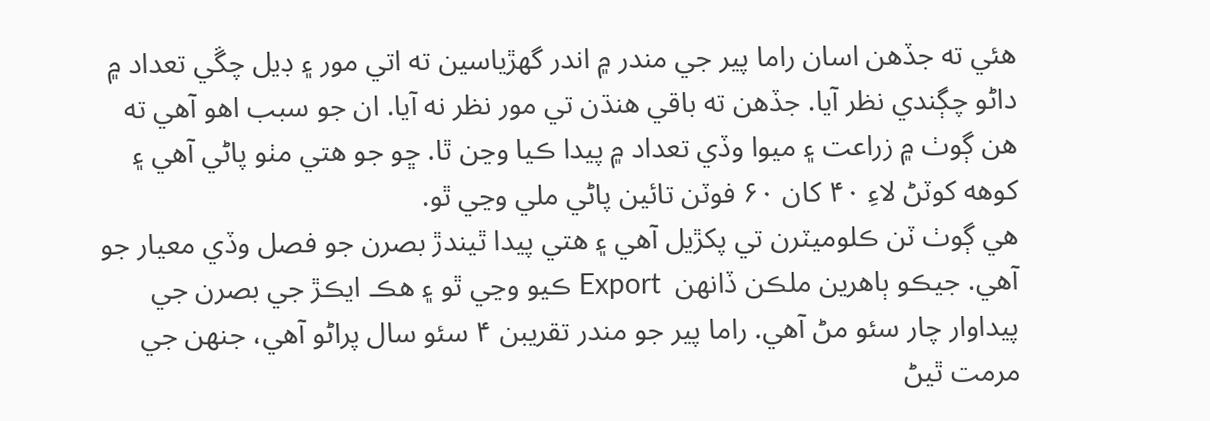هئي ته جڏهن اسان راما پير جي مندر ۾ اندر گهڙياسين ته اتي مور ۽ ڊيل چڱي تعداد ۾ داڻو چڳندي نظر آيا. جڏهن ته باقي هنڌن تي مور نظر نه آيا. ان جو سبب اهو آهي ته هن ڳوٺ ۾ زراعت ۽ ميوا وڏي تعداد ۾ پيدا ڪيا وڃن ٿا. ڇو جو هتي مٺو پاڻي آهي ۽ کوهه کوٽڻ لاءِ ۴۰ کان ۶۰ فوٽن تائين پاڻي ملي وڃي ٿو.
هي ڳوٺ ٽن ڪلوميٽرن تي پکڙيل آهي ۽ هتي پيدا ٿيندڙ بصرن جو فصل وڏي معيار جو آهي. جيڪو ٻاهرين ملڪن ڏانهن  Export ڪيو وڃي ٿو ۽ هڪ ايڪڙ جي بصرن جي پيداوار چار سئو مڻ آهي. راما پير جو مندر تقريبن ۴ سئو سال پراڻو آهي، جنهن جي مرمت ٿيڻ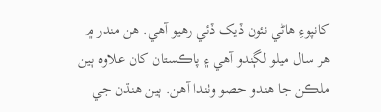کانپوءِ هاڻي نئون ڏيک ڏئي رهيو آهي. هن مندر ۾ هر سال ميلو لڳندو آهي ۽ پاڪستان کان علاوه ٻين ملڪن جا هندو حصو وٺندا آهن. ٻين هنڌن جي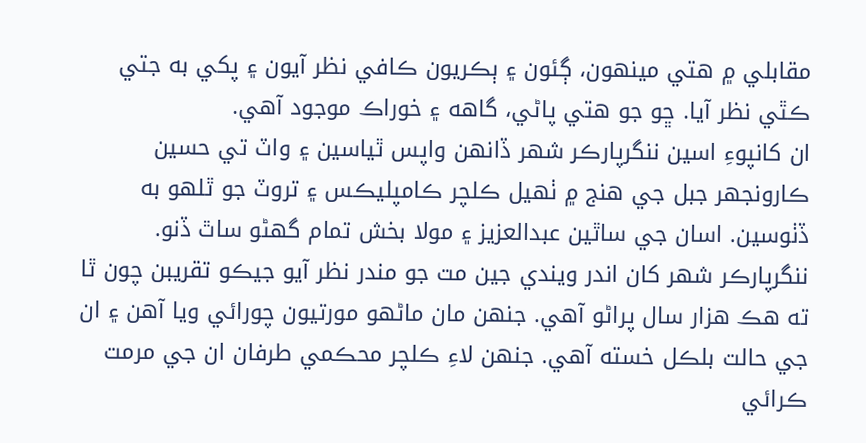مقابلي ۾ هتي مينهون، ڳئون ۽ ٻڪريون ڪافي نظر آيون ۽ پکي به جتي ڪٿي نظر آيا. ڇو جو هتي پاڻي، گاهه ۽ خوراڪ موجود آهي.
ان کانپوءِ اسين ننگرپارڪر شهر ڏانهن واپس ٿياسين ۽ واٽ تي حسين ڪارونجهر جبل جي هنج ۾ ٺهيل ڪلچر ڪامپليڪس ۽ تروٽ جو ٿلهو به ڏٺوسين. اسان جي ساٿين عبدالعزيز ۽ مولا بخش تمام گهڻو ساٿ ڏنو. ننگرپارڪر شهر کان اندر ويندي جين مت جو مندر نظر آيو جيڪو تقريبن چون ٿا ته هڪ هزار سال پراڻو آهي. جنهن مان ماڻهو مورتيون چورائي ويا آهن ۽ ان جي حالت بلڪل خسته آهي. جنهن لاءِ ڪلچر محڪمي طرفان ان جي مرمت ڪرائي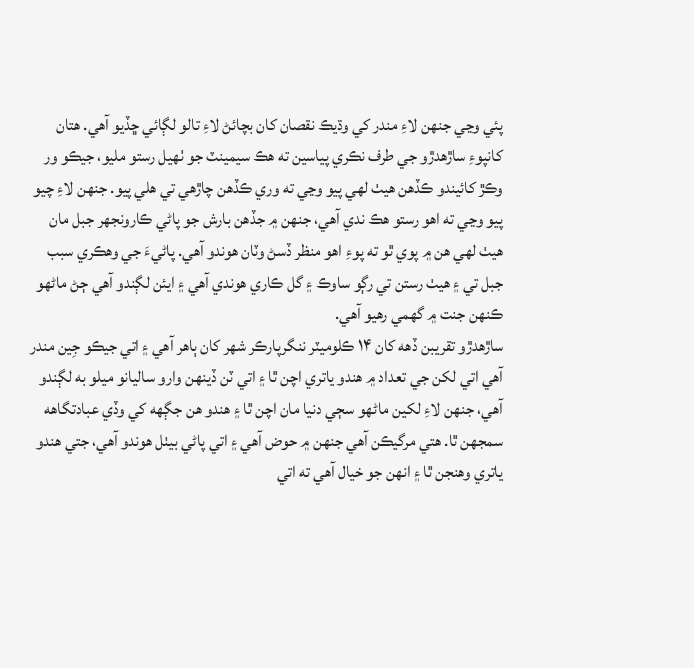پئي وڃي جنهن لاءِ مندر کي وڌيڪ نقصان کان بچائڻ لاءِ تالو لڳائي ڇڏيو آهي. هتان کانپوءِ ساڙهدڙو جي طرف نڪري پياسين ته هڪ سيمينٽ جو ٺهيل رستو مليو، جيڪو ور وڪڙ کائيندو ڪڏهن هيٺ لهي پيو وڃي ته وري ڪڏهن چاڙهي تي هلي پيو. جنهن لاءِ چيو پيو وڃي ته اهو رستو هڪ ندي آهي، جنهن ۾ جڏهن بارش جو پاڻي ڪارونجهر جبل مان هيٺ لهي هن ۾ پوي ٿو ته پوءِ اهو منظر ڏسڻ وٽان هوندو آهي. پاڻيءَ جي وهڪري سبب جبل تي ۽ هيٺ رستن تي رڳو ساوڪ ۽ گل ڪاري هوندي آهي ۽ ايئن لڳندو آهي ڄڻ ماڻهو ڪنهن جنت ۾ گهمي رهيو آهي.
ساڙهدڙو تقريبن ڏهه کان ۱۴ ڪلوميٽر ننگرپارڪر شهر کان ٻاهر آهي ۽ اتي جيڪو جِين مندر آهي اتي لکن جي تعداد ۾ هندو ياتري اچن ٿا ۽ اتي ٽن ڏينهن وارو ساليانو ميلو به لڳندو آهي، جنهن لاءِ لکين ماڻهو سڄي دنيا مان اچن ٿا ۽ هندو هن جڳهه کي وڏي عبادتگاهه سمجهن ٿا. هتي مرگيڪن آهي جنهن ۾ حوض آهي ۽ اتي پاڻي بيٺل هوندو آهي، جتي هندو ياتري وهنجن ٿا ۽ انهن جو خيال آهي ته اتي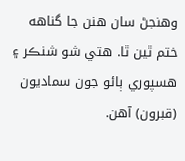وهنجڻ سان هنن جا گناهه ختم ٿين ٿا. هتي شو شنڪر ۽ هسپوري ٻائو جون سماديون (قبرون) آهن.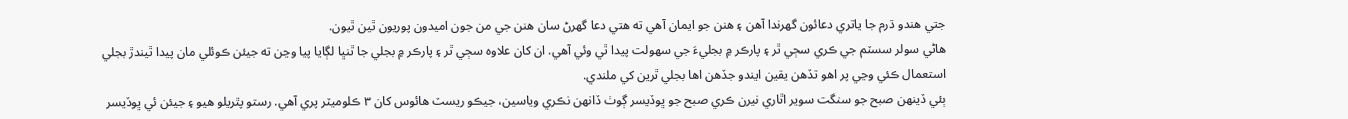جتي هندو ڌرم جا ياتري دعائون گهرندا آهن ۽ هنن جو ايمان آهي ته هتي دعا گهرڻ سان هنن جي من جون اميدون پوريون ٿين ٿيون.
هاڻي سولر سسٽم جي ڪري سڄي ٿر ۽ پارڪر ۾ بجليءَ جي سهولت پيدا ٿي وئي آهي. ان کان علاوه سڄي ٿر ۽ پارڪر ۾ بجلي جا ٿنڀا لڳايا پيا وڃن ته جيئن ڪوئلي مان پيدا ٿيندڙ بجلي استعمال ڪئي وڃي پر اهو تڏهن يقين ايندو جڏهن اها بجلي ٿرين کي ملندي.
ٻئي ڏينهن صبح جو سنگت سوير اٿاري نيرن ڪري صبح جو ڀوڏيسر ڳوٺ ڏانهن نڪري وياسين، جيڪو ريسٽ هائوس کان ۳ ڪلوميٽر پري آهي. رستو پٿريلو هيو ۽ جيئن ئي ڀوڏيسر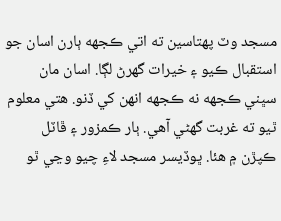مسجد وٽ پهتاسين ته اتي ڪجهه ٻارن اسان جو استقبال ڪيو ۽ خيرات گهرڻ لڳا. اسان مان سڀني ڪجهه نه ڪجهه انهن کي ڏنو. هتي معلوم ٿيو ته غربت گهڻي آهي. ٻار ڪمزور ۽ ڦاٽل ڪپڙن ۾ هئا. ڀوڏيسر مسجد لاءِ چيو وڃي ٿو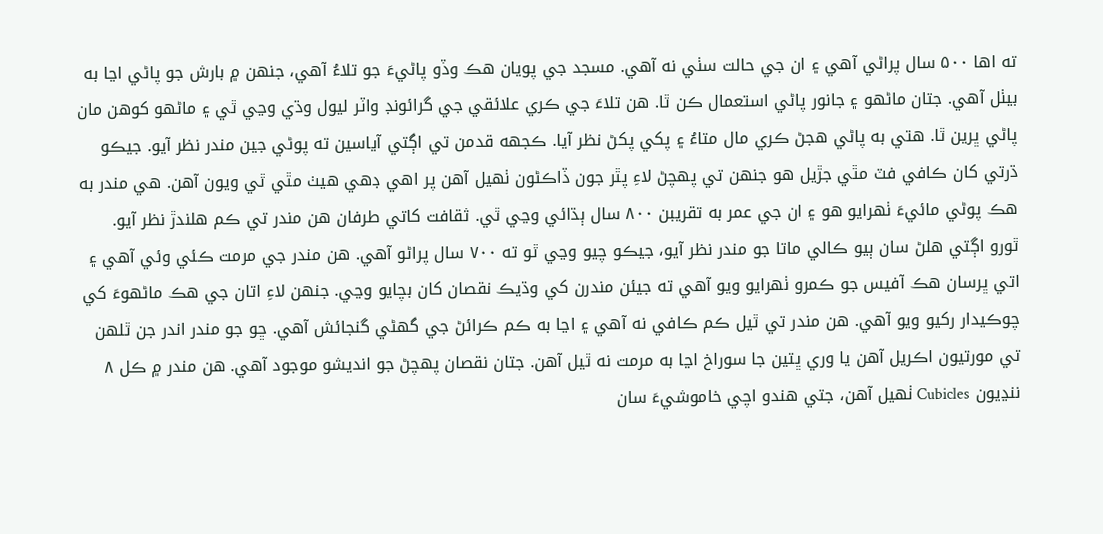ته اها ۵۰۰ سال پراڻي آهي ۽ ان جي حالت سٺي نه آهي. مسجد جي پويان هڪ وڏو پاڻيءَ جو تلاءُ آهي، جنهن ۾ بارش جو پاڻي اڃا به بيٺل آهي. جتان ماڻهو ۽ جانور پاڻي استعمال ڪن ٿا. هن تلاءَ جي ڪري علائقي جي گرائونڊ واٽر ليول وڌي وڃي ٿي ۽ ماڻهو کوهن مان پاڻي ڀرين ٿا. هتي به پاڻي هجڻ ڪري مال متاءُ ۽ پکي پکڻ نظر آيا. ڪجهه قدمن تي اڳتي آياسين ته پوڻي جين مندر نظر آيو. جيڪو ڌرتي کان ڪافي فٽ مٿي جڙيل هو جنهن تي پهچڻ لاءِ پٿر جون ڏاڪڻون ٺهيل آهن پر اهي ڊهي هيٺ مٿي ٿي ويون آهن. هي مندر به هڪ پوڻي مائيءَ ٺهرايو هو ۽ ان جي عمر به تقريبن ۸۰۰ سال ٻڌائي وڃي ٿي. ثقافت کاتي طرفان هن مندر تي ڪم هلندڙ نظر آيو.
ٿورو اڳتي هلڻ سان ٻيو ڪالي ماتا جو مندر نظر آيو، جيڪو چيو وڃي ٿو ته ۷۰۰ سال پراڻو آهي. هن مندر جي مرمت ڪئي وئي آهي ۽ اتي ڀرسان هڪ آفيس جو ڪمرو ٺهرايو ويو آهي ته جيئن مندرن کي وڌيڪ نقصان کان بچايو وڃي. جنهن لاءِ اتان جي هڪ ماڻهوءَ کي چوڪيدار رکيو ويو آهي. هن مندر تي ٿيل ڪم ڪافي نه آهي ۽ اڃا به ڪم ڪرائڻ جي گهڻي گنجائش آهي. ڇو جو مندر اندر جن ٿلهن تي مورتيون اڪريل آهن يا وري ڀتين جا سوراخ اڃا به مرمت نه ٿيل آهن. جتان نقصان پهچڻ جو انديشو موجود آهي. هن مندر ۾ ڪل ۸ ننڍيون Cubicles ٺهيل آهن، جتي هندو اچي خاموشيءَ سان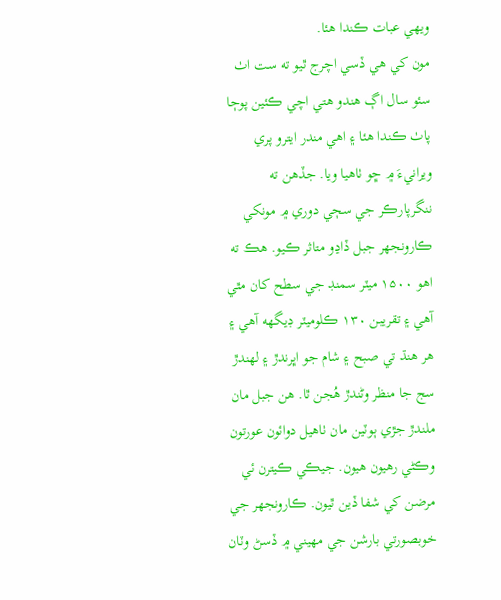ويهي عبات ڪندا هئا.
مون کي هي ڏسي اچرج ٿيو ته ست اٺ سئو سال اڳ هندو هتي اچي ڪئين پوڄا پاٺ ڪندا هئا ۽ اهي مندر ايترو پري ويرانيءَ ۾ ڇو ٺاهيا ويا. جڏهن ته ننگرپارڪر جي سڄي دوري ۾ مونکي ڪارونجهر جبل ڏاڍو متاثر ڪيو. هڪ ته اهو ۱۵۰۰ ميٽر سمنڊ جي سطح کان مٿي آهي ۽ تقريبن ۱۳۰ ڪلوميٽر ڊيگهه آهي ۽ هر هنڌ تي صبح ۽ شام جو اڀرندڙ ۽ لهندڙ سج جا منظر وڻندڙ هُجن ٿا. هن جبل مان ملندڙ جڙي ٻوٽين مان ٺاهيل دوائون عورتون وڪڻي رهيون هيون. جيڪي ڪيترن ئي مرضن کي شفا ڏين ٿيون. ڪارونجهر جي خوبصورتي بارشن جي مهيني ۾ ڏسڻ وٽان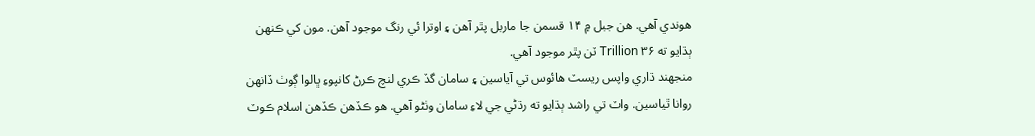هوندي آهي. هن جبل ۾ ۱۴ قسمن جا ماربل پٿر آهن ۽ اوترا ئي رنگ موجود آهن. مون کي ڪنهن ٻڌايو ته Trillion ۳۶ ٽن پٿر موجود آهي.
منجهند ڌاري واپس ريسٽ هائوس تي آياسين ۽ سامان گڏ ڪري لنچ ڪرڻ کانپوءِ ڀالوا ڳوٺ ڏانهن روانا ٿياسين. واٽ تي راشد ٻڌايو ته رڌڻي جي لاءِ سامان وٺڻو آهي. هو ڪڏهن ڪڏهن اسلام ڪوٽ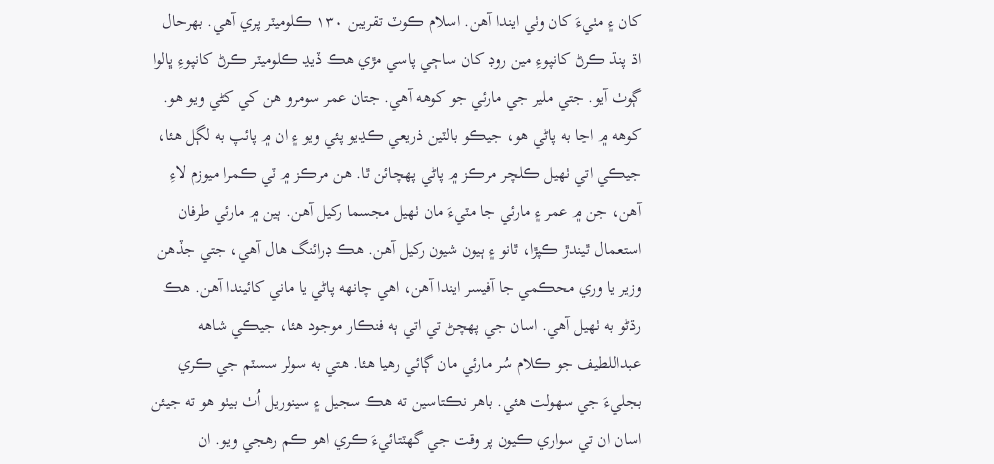کان ۽ مٺيءَ کان وٺي ايندا آهن. اسلام ڪوٽ تقريبن ۱۳۰ ڪلوميٽر پري آهي. بهرحال اڌ پنڌ ڪرڻ کانپوءِ مين روڊ کان ساڄي پاسي مڙي هڪ ڏيڍ ڪلوميٽر ڪرڻ کانپوءِ ڀالوا ڳوٺ آيو. جتي ملير جي مارئي جو کوهه آهي. جتان عمر سومرو هن کي کڻي ويو هو. کوهه ۾ اڃا به پاڻي هو، جيڪو بالٽين ذريعي ڪڍيو پئي ويو ۽ ان ۾ پائپ به لڳل هئا، جيڪي اتي ٺهيل ڪلچر مرڪز ۾ پاڻي پهچائن ٿا. هن مرڪز ۾ ٽي ڪمرا ميوزم لاءِ آهن، جن ۾ عمر ۽ مارئي جا مٽيءَ مان ٺهيل مجسما رکيل آهن. ٻين ۾ مارئي طرفان استعمال ٿيندڙ ڪپڙا، ٿانو ۽ ٻيون شيون رکيل آهن. هڪ ڊرائنگ هال آهي، جتي جڏهن وزير يا وري محڪمي جا آفيسر ايندا آهن، اهي چانهه پاڻي يا ماني کائيندا آهن. هڪ رڌڻو به ٺهيل آهي. اسان جي پهچڻ تي اتي ٻه فنڪار موجود هئا، جيڪي شاهه عبداللطيف جو ڪلام سُر مارئي مان ڳائي رهيا هئا. هتي به سولر سسٽم جي ڪري بجليءَ جي سهولت هئي. باهر نڪتاسين ته هڪ سجيل ۽ سينوريل اُٺ بيٺو هو ته جيئن اسان ان تي سواري ڪيون پر وقت جي گهٽتائيءَ ڪري اهو ڪم رهجي ويو. ان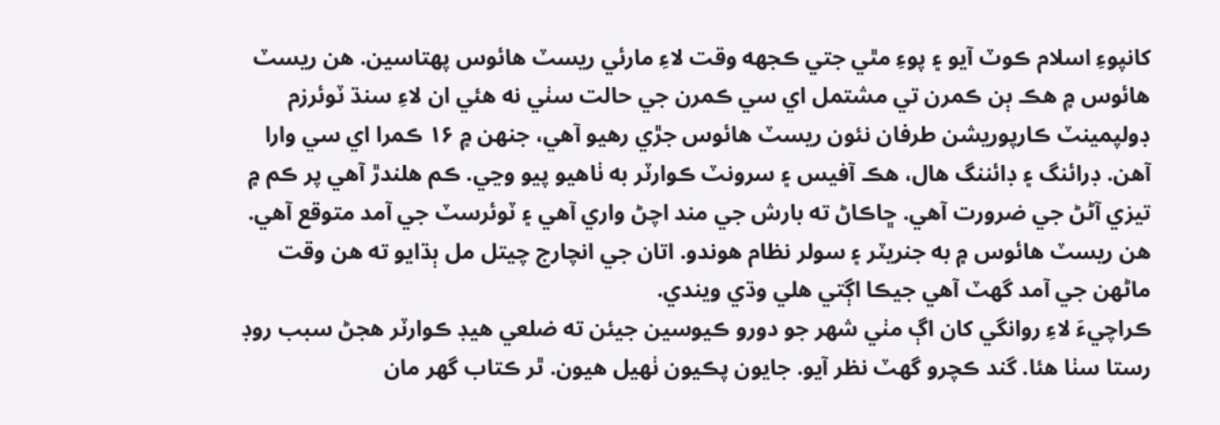کانپوءِ اسلام ڪوٽ آيو ۽ پوءِ مٿي جتي ڪجهه وقت لاءِ مارئي ريسٽ هائوس پهتاسين. هن ريسٽ هائوس ۾ هڪ ٻن ڪمرن تي مشتمل اي سي ڪمرن جي حالت سٺي نه هئي ان لاءِ سنڌ ٽوئرزم ڊولپمينٽ ڪارپوريشن طرفان نئون ريسٽ هائوس جڙي رهيو آهي، جنهن ۾ ۱۶ ڪمرا اي سي وارا آهن. ڊرائنگ ۽ ڊائننگ هال، هڪ آفيس ۽ سرونٽ ڪوارٽر به ٺاهيو پيو وڃي. ڪم هلندڙ آهي پر ڪم ۾ تيزي آڻڻ جي ضرورت آهي. ڇاڪاڻ ته بارش جي مند اچڻ واري آهي ۽ ٽوئرسٽ جي آمد متوقع آهي. هن ريسٽ هائوس ۾ به جنريٽر ۽ سولر نظام هوندو. اتان جي انچارج چيتل مل ٻڌايو ته هن وقت ماڻهن جي آمد گهٽ آهي جيڪا اڳتي هلي وڌي ويندي.
ڪراچيءَ لاءِ روانگي کان اڳ مٺي شهر جو دورو ڪيوسين جيئن ته ضلعي هيڊ ڪوارٽر هجڻ سبب روڊ رستا سٺا هئا. گند ڪچرو گهٽ نظر آيو. جايون پڪيون ٺهيل هيون. ٿر ڪتاب گهر مان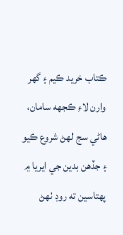ڪتاب خريد ڪيم ۽ گهر وارن لاءِ ڪجهه سامان، هاڻي سج لهڻ شروع ڪيو ۽ جڏهن بدين جي ايريا ۾ پهتاسين ته روڊ ٺهڻ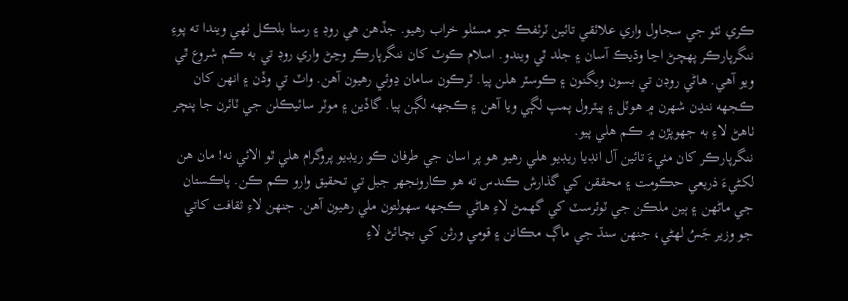ڪري ٺٽو جي سجاول واري علائقي تائين ٽرئفڪ جو مسئلو خراب رهيو. جڏهن هي روڊ ۽ رستا بلڪل ٺهي ويندا ته پوءِ ننگرپارڪر پهچڻ اڃا وڌيڪ آسان ۽ جلد ٿي ويندو. اسلام ڪوٽ کان ننگرپارڪر وڃڻ واري روڊ تي به ڪم شروع ٿي ويو آهي. هاڻي روڊن تي بسون ويگنون ۽ ڪوسٽر هلن پيا. ٽرڪون سامان ڍوئي رهيون آهن. واٽ تي وڏن ۽ انهن کان ڪجهه ننڍن شهرن ۾ هوٽل ۽ پيٽرول پمپ لڳي ويا آهن ۽ ڪجهه لڳن پيا. گاڏين ۽ موٽر سائيڪلن جي ٽائرن جا پنچر ٺاهڻ لاءِ به جهوپڙن ۾ ڪم هلي پيو.
ننگرپارڪر کان مٺيءَ تائين آل انڊيا ريڊيو هلي رهيو هو پر اسان جي طرفان ڪو ريڊيو پروگرام هلي ٿو الائي نه! مان هن لکڻيءَ ذريعي حڪومت ۽ محققن کي گذارش ڪندس ته هو ڪارونجهر جبل تي تحقيق وارو ڪم ڪن. پاڪستان جي ماڻهن ۽ ٻين ملڪن جي ٽوئرسٽ کي گهمڻ لاءِ هاڻي ڪجهه سهولتون ملي رهيون آهن. جنهن لاءِ ثقافت کاتي جو وزير جَسُ لهڻي، جنهن سنڌ جي ماڳ مڪانن ۽ قومي ورثن کي بچائڻ لاءِ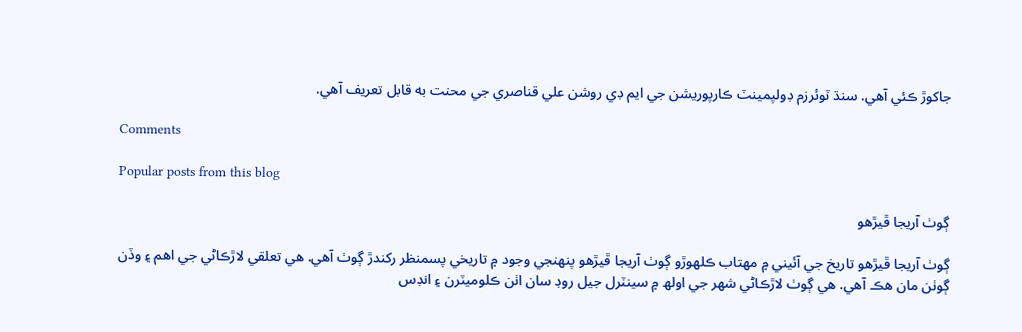جاکوڙ ڪئي آهي. سنڌ ٽوئرزم ڊولپمينٽ ڪارپوريشن جي ايم ڊي روشن علي قناصري جي محنت به قابل تعريف آهي.

Comments

Popular posts from this blog

ڳوٺ آريجا ڦيڙھو

ڳوٺ آريجا ڦيڙھو تاريخ جي آئيني ۾ مھتاب ڪلھوڙو ڳوٺ آريجا ڦيڙھو پنھنجي وجود ۾ تاريخي پسمنظر رکندڙ ڳوٺ آهي. هي تعلقي لاڙڪاڻي جي اهم ۽ وڏن ڳوٺن مان هڪ آهي. هي ڳوٺ لاڙڪاڻي شھر جي اولھ ۾ سينٽرل جيل روڊ سان اٺن ڪلوميٽرن ۽ انڊس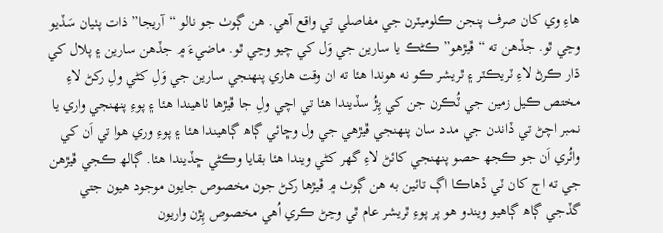هاءِ وي کان صرف پنجن ڪلوميٽرن جي مفاصلي تي واقع آهي. هن ڳوٺ جو نالو “آريجا” ذات پٺيان سَڏيو وڃي ٿو. جڏهن ته “ڦيڙهو” ڪڻڪ يا سارين جي وَل کي چيو وڃي ٿو. ماضيءَ ۾ جڏهن سارين ۽ پلال کي ڌار ڪرڻ لاءِ ٽريڪٽر ۽ ٿريشر ڪو نه هوندا هئا ته ان وقت ھاري پنھنجي سارين جي وَلِ کڻي ولِ رکڻ لاءِ مختص ڪيل زمين جي ٽُڪرن جن کي پِڙُ سڏيندا هئا تي اچي ولِ جا ڦيڙها ٺاهيندا هئا ۽ پوءِ پنھنجي واري يا نمبر اچڻ تي ڏاندن جي مدد سان پنھنجي ڦيڙھي جي ول وڇائي ڳاھ ڳاهيندا هئا ۽ پوءِ وري هوا تي اَن کي وائُري اَن جو ڪجھ حصو پنهنجي کائڻ لاءِ گهر کڻي ويندا هئا بقايا وڪڻي ڇڏيندا هئا. ڳالھ ڪجي ڦيڙهن جي ته اڄ کان ٽي ڏهاڪا اڳ تائين به هن ڳوٺ ۾ ڦيڙها رکڻ جون مخصوص جايون موجود هيون جتي گڏجي ڳاھ ڳاهيو ويندو هو پر پوءِ ٿريشر عام ٿي وڃڻ ڪري اُهي مخصوص پِڙن واريون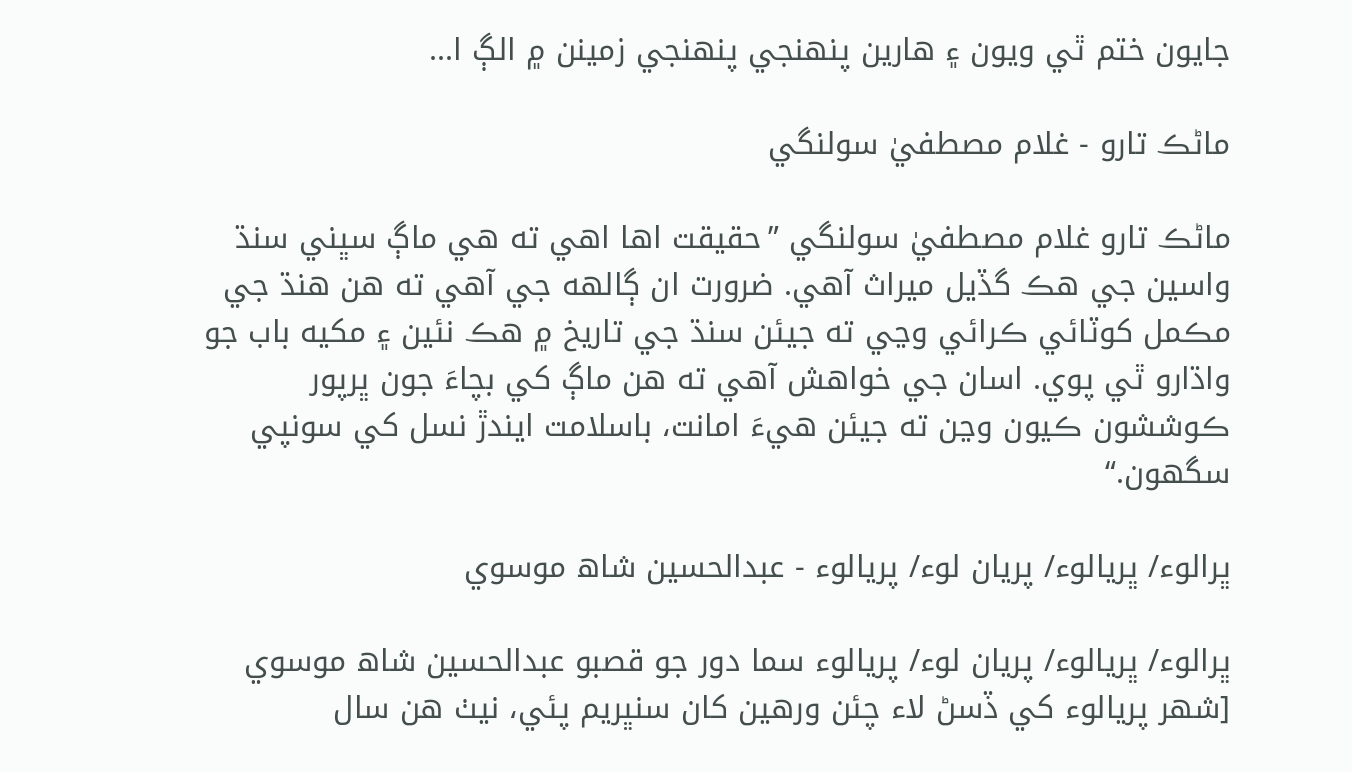جايون ختم ٿي ويون ۽ هارين پنهنجي پنهنجي زمينن ۾ الڳ ا...

ماڻڪ تارو - غلام مصطفيٰ سولنگي

ماڻڪ تارو غلام مصطفيٰ سولنگي ”حقيقت اها اهي ته هي ماڳ سڀني سنڌ واسين جي هڪ گڏيل ميراث آهي. ضرورت ان ڳالهه جي آهي ته هن هنڌ جي مڪمل کوٽائي ڪرائي وڃي ته جيئن سنڌ جي تاريخ ۾ هڪ نئين ۽ مکيه باب جو واڌارو ٿي پوي. اسان جي خواهش آهي ته هن ماڳ کي بچاءَ جون ڀرپور ڪوششون ڪيون وڃن ته جيئن هيءَ امانت، باسلامت ايندڙ نسل کي سونپي سگهون.“

ڀرالوء/ ڀريالوء/ پريان لوء/ پريالوء - عبدالحسين شاھ موسوي

ڀرالوء/ ڀريالوء/ پريان لوء/ پريالوء سما دور جو قصبو عبدالحسين شاھ موسوي [شھر پريالوء کي ڏسڻ لاء چئن ورهين کان سنڀريم پئي، نيٺ هن سال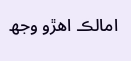امالڪ اهڙو وجھ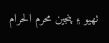ٺھيو ۽ پنجين محرم الحرام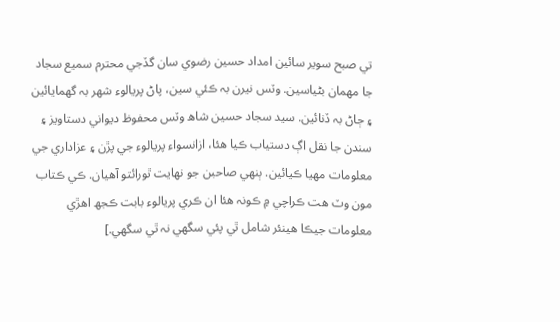تي صبح سوير سائين امداد حسين رضوي سان گڏجي محترم سميع سجاد جا مھمان بڻياسين. وٽس نيرن بہ ڪئي سين، پاڻ پريالوء شھر بہ گھمايائين ۽ ڄاڻ بہ ڏنائين. سيد سجاد حسين شاھ وٽس محفوظ ديواني دستاويز ۽ سندن جا نقل اڳ دستياب ڪيا هئا، ازانسواء پريالوء جي پڙن ۽ عزاداري جي معلومات مھيا ڪيائين. ٻنھي صاحبن جو نھايت ٿورائتو آهيان. ڪي ڪتاب مون وٽ هت ڪراچي ۾ ڪونہ هئا ان ڪري پريالوء بابت ڪجھ اهڙي معلومات جيڪا هينئر شامل ٿي پئي سگھي نہ ٿي سگھي.]